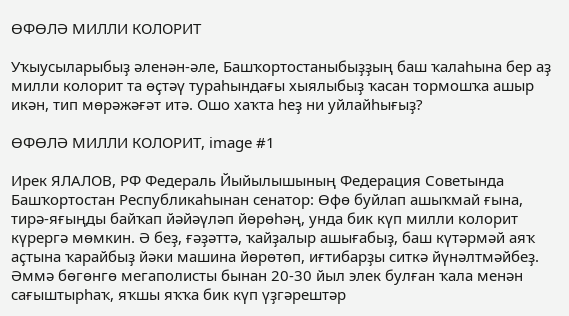ӨФӨЛӘ МИЛЛИ КОЛОРИТ

Уҡыусыларыбыҙ әленән-әле, Башҡортостаныбыҙҙың баш ҡалаһына бер аҙ милли колорит та өҫтәү тураһындағы хыялыбыҙ ҡасан тормошҡа ашыр икән, тип мөрәжәғәт итә. Ошо хаҡта һеҙ ни уйлайһығыҙ?

ӨФӨЛӘ МИЛЛИ КОЛОРИТ, image #1

Ирек ЯЛАЛОВ, РФ Федераль Йыйылышының Федерация Советында Башҡортоcтан Республикаһынан сенатор: Өфө буйлап ашыҡмай ғына, тирә-яғыңды байҡап йәйәүләп йөрөһәң, унда бик күп милли колорит күрергә мөмкин. Ә беҙ, ғәҙәттә, ҡайҙалыр ашығабыҙ, баш күтәрмәй аяҡ аҫтына ҡарайбыҙ йәки машина йөрөтөп, иғтибарҙы ситкә йүнәлтмәйбеҙ. Әммә бөгөнгө мегаполисты бынан 20-30 йыл элек булған ҡала менән сағыштырһаҡ, яҡшы яҡҡа бик күп үҙгәрештәр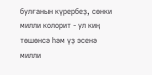булғанын күрербеҙ, сөнки милли колорит - ул киң төшөнсә һәм үҙ эсенә милли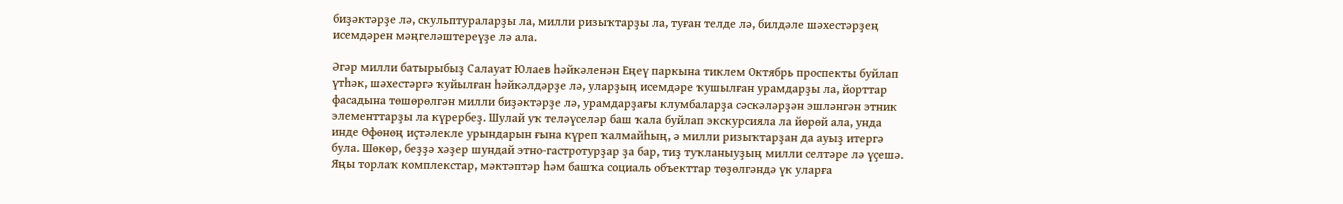биҙәктәрҙе лә, скульптураларҙы ла, милли ризыҡтарҙы ла, туған телде лә, билдәле шәхестәрҙең исемдәрен мәңгеләштереүҙе лә ала.

Әгәр милли батырыбыҙ Салауат Юлаев һәйкәленән Еңеү паркына тиклем Октябрь проспекты буйлап үтһәк, шәхестәргә ҡуйылған һәйкәлдәрҙе лә, уларҙың исемдәре ҡушылған урамдарҙы ла, йорттар фасадына төшөрөлгән милли биҙәктәрҙе лә, урамдарҙағы клумбаларҙа сәскәләрҙән эшләнгән этник элементтарҙы ла күрербеҙ. Шулай уҡ теләүселәр баш ҡала буйлап экскурсияла ла йөрөй ала, унда инде Өфөнөң иҫтәлекле урындарын ғына күреп ҡалмайһың, ә милли ризыҡтарҙан да ауыҙ итергә була. Шөкөр, беҙҙә хәҙер шундай этно-гастротурҙар ҙа бар, тиҙ туҡланыуҙың милли селтәре лә үҫешә. Яңы торлаҡ комплекстар, мәктәптәр һәм башҡа социаль объекттар төҙөлгәндә үк уларға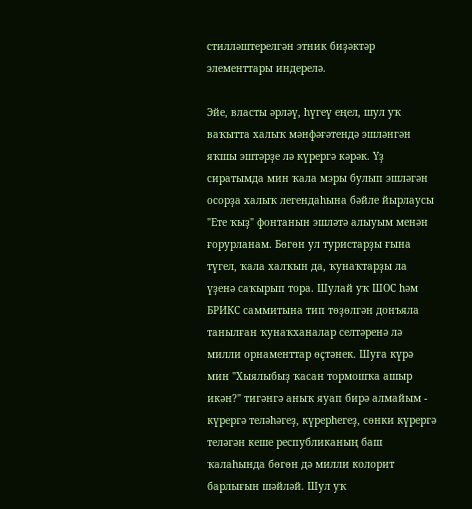стилләштерелгән этник биҙәктәр элементтары индерелә.

Эйе, власты әрләү, һүгеү еңел, шул уҡ ваҡытта халыҡ мәнфәғәтендә эшләнгән яҡшы эштәрҙе лә күрергә кәрәк. Үҙ сиратымда мин ҡала мэры булып эшләгән осорҙа халыҡ легендаһына бәйле йырлаусы "Ете ҡыҙ" фонтанын эшләтә алыуым менән ғорурланам. Бөгөн ул туристарҙы ғына түгел, ҡала халҡын да, ҡунаҡтарҙы ла үҙенә саҡырып тора. Шулай уҡ ШОС һәм БРИКС саммитына тип төҙөлгән донъяла танылған ҡунаҡханалар селтәренә лә милли орнаменттар өҫтәнек. Шуға күрә мин "Хыялыбыҙ ҡасан тормошҡа ашыр икән?" тигәнгә аныҡ яуап бирә алмайым - күрергә теләһәгеҙ, күрерһегеҙ, сөнки күрергә теләгән кеше республиканың баш ҡалаһында бөгөн дә милли колорит барлығын шәйләй. Шул уҡ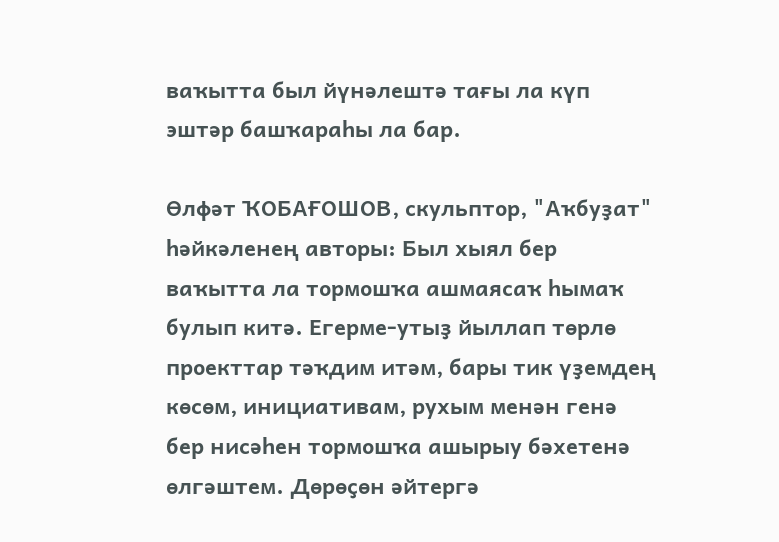ваҡытта был йүнәлештә тағы ла күп эштәр башҡараһы ла бар.

Өлфәт ҠОБАҒОШОВ, скульптор, "Аҡбуҙат" һәйкәленең авторы: Был хыял бер ваҡытта ла тормошҡа ашмаясаҡ һымаҡ булып китә. Егерме-утыҙ йыллап төрлө проекттар тәҡдим итәм, бары тик үҙемдең көсөм, инициативам, рухым менән генә бер нисәһен тормошҡа ашырыу бәхетенә өлгәштем. Дөрөҫөн әйтергә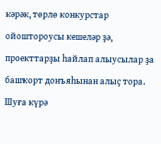кәрәк, төрлө конкурстар ойоштороусы кешеләр ҙә, проекттарҙы һайлап алыусылар ҙа башҡорт донъяһынан алыҫ тора. Шуға күрә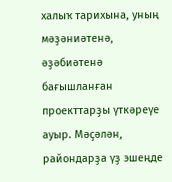халыҡ тарихына, уның мәҙәниәтенә, әҙәбиәтенә бағышланған проекттарҙы үткәреүе ауыр. Мәҫәлән, райондарҙа үҙ эшеңде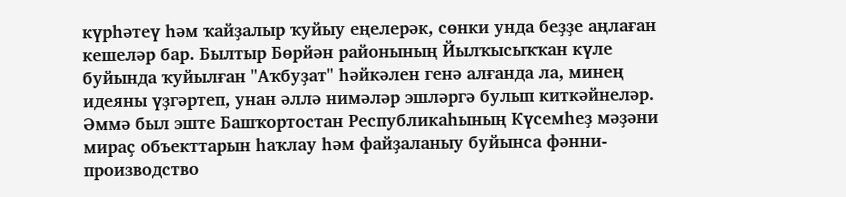күрһәтеү һәм ҡайҙалыр ҡуйыу еңелерәк, сөнки унда беҙҙе аңлаған кешеләр бар. Былтыр Бөрйән районының Йылҡысыҡҡан күле буйында ҡуйылған "Аҡбуҙат" һәйкәлен генә алғанда ла, минең идеяны үҙгәртеп, унан әллә нимәләр эшләргә булып киткәйнеләр. Әммә был эште Башҡортостан Республикаһының Күсемһеҙ мәҙәни мираҫ объекттарын һаҡлау һәм файҙаланыу буйынса фәнни-производство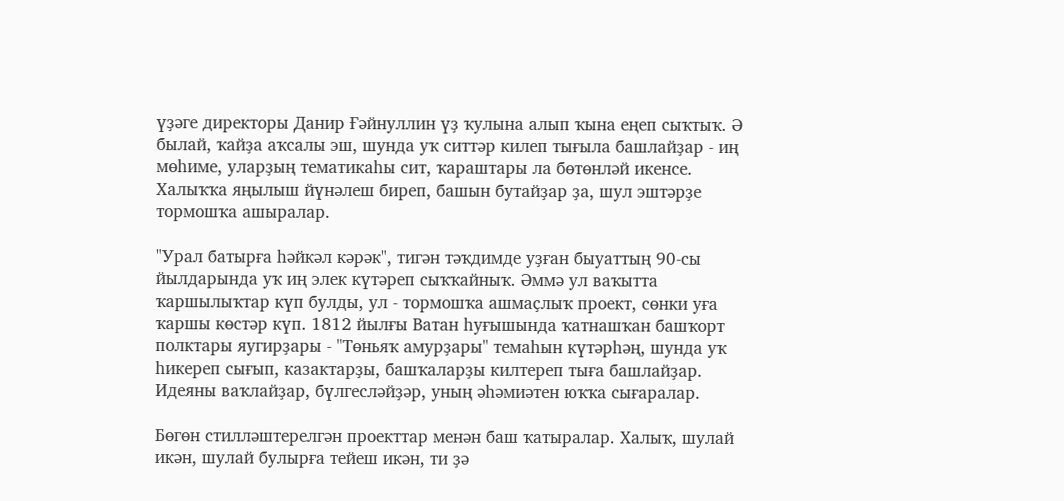үҙәге директоры Данир Ғәйнуллин үҙ ҡулына алып ҡына еңеп сыҡтыҡ. Ә былай, ҡайҙа аҡсалы эш, шунда уҡ ситтәр килеп тығыла башлайҙар - иң мөһиме, уларҙың тематикаһы сит, ҡараштары ла бөтөнләй икенсе. Халыҡҡа яңылыш йүнәлеш биреп, башын бутайҙар ҙа, шул эштәрҙе тормошҡа ашыралар.

"Урал батырға һәйкәл кәрәк", тигән тәҡдимде уҙған быуаттың 90-сы йылдарында уҡ иң элек күтәреп сыҡҡайныҡ. Әммә ул ваҡытта ҡаршылыҡтар күп булды, ул - тормошҡа ашмаҫлыҡ проект, сөнки уға ҡаршы көстәр күп. 1812 йылғы Ватан һуғышында ҡатнашҡан башҡорт полктары яугирҙары - "Төньяҡ амурҙары" темаһын күтәрһәң, шунда уҡ һикереп сығып, казактарҙы, башҡаларҙы килтереп тыға башлайҙар. Идеяны ваҡлайҙар, бүлгесләйҙәр, уның әһәмиәтен юҡҡа сығаралар.

Бөгөн стилләштерелгән проекттар менән баш ҡатыралар. Халыҡ, шулай икән, шулай булырға тейеш икән, ти ҙә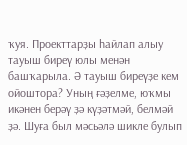ҡуя. Проекттарҙы һайлап алыу тауыш биреү юлы менән башҡарыла. Ә тауыш биреүҙе кем ойоштора? Уның ғәҙелме, юҡмы икәнен берәү ҙә күҙәтмәй, белмәй ҙә. Шуға был мәсьәлә шикле булып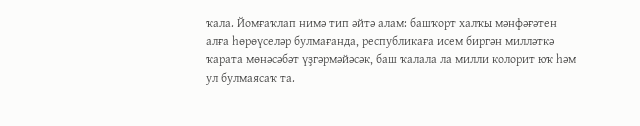ҡала. Йомғаҡлап нимә тип әйтә алам: башҡорт халҡы мәнфәғәтен алға һөрөүселәр булмағанда, республикаға исем биргән милләткә ҡарата мөнәсәбәт үҙгәрмәйәсәк, баш ҡалала ла милли колорит юҡ һәм ул булмаясаҡ та.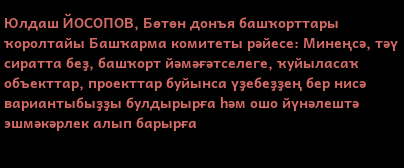Юлдаш ЙОСОПОВ, Бөтөн донъя башҡорттары ҡоролтайы Башҡарма комитеты рәйесе: Минеңсә, тәү сиратта беҙ, башҡорт йәмәғәтселеге, ҡуйыласаҡ объекттар, проекттар буйынса үҙебеҙҙең бер нисә вариантыбыҙҙы булдырырға һәм ошо йүнәлештә эшмәкәрлек алып барырға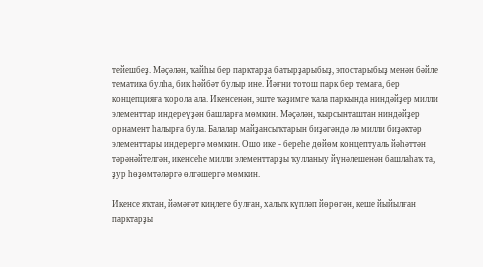тейешбеҙ. Мәҫәлән, ҡайһы бер парктарҙа батырҙарыбыҙ, эпостарыбыҙ менән бәйле тематика булһа, бик һәйбәт булыр ине. Йәғни тотош парк бер темаға, бер концепцияға ҡорола ала. Икенсенән, эште ҡәҙимге ҡала паркында ниндәйҙер милли элементтар индереүҙән башларға мөмкин. Мәҫәлән, ҡырсынташтан ниндәйҙер орнамент һалырға була. Балалар майҙансыҡтарын биҙәгәндә лә милли биҙәктәр элементтары индерергә мөмкин. Ошо ике - береһе дөйөм концептуаль йәһәттән тәрәнәйтелгән, икенсеһе милли элементтарҙы ҡулланыу йүнәлешенән башлаһаҡ та, ҙур һөҙөмтәләргә өлгәшергә мөмкин.

Икенсе яҡтан, йәмәғәт киңлеге булған, халыҡ күпләп йөрөгән, кеше йыйылған парктарҙы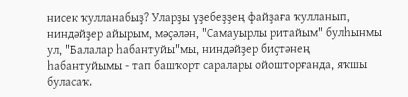нисек ҡулланабыҙ? Уларҙы үҙебеҙҙең файҙаға ҡулланып, ниндәйҙер айырым, мәҫәлән, "Самауырлы ритайым" булһынмы ул, "Балалар һабантуйы"мы, ниндәйҙер биҫтәнең һабантуйымы - тап башҡорт саралары ойошторғанда, яҡшы буласаҡ.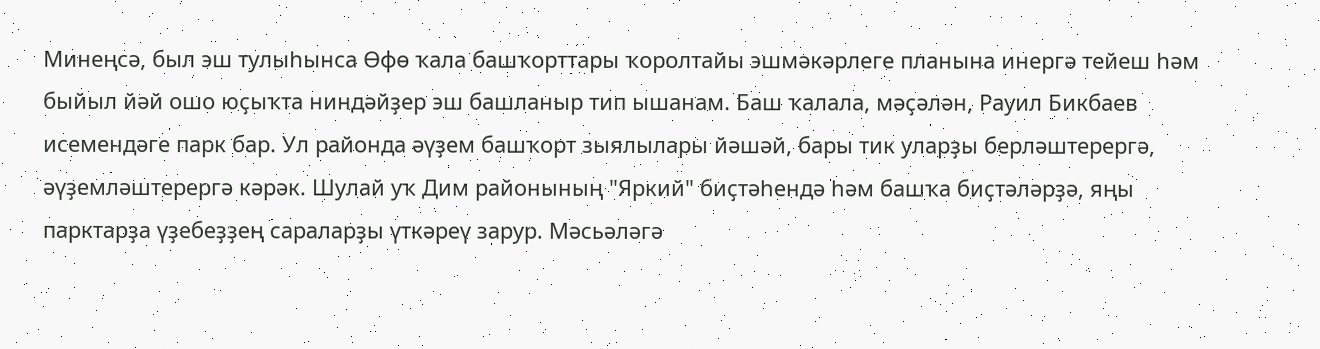Минеңсә, был эш тулыһынса Өфө ҡала башҡорттары ҡоролтайы эшмәкәрлеге планына инергә тейеш һәм быйыл йәй ошо юҫыҡта ниндәйҙер эш башланыр тип ышанам. Баш ҡалала, мәҫәлән, Рауил Бикбаев исемендәге парк бар. Ул районда әүҙем башҡорт зыялылары йәшәй, бары тик уларҙы берләштерергә, әүҙемләштерергә кәрәк. Шулай уҡ Дим районының "Яркий" биҫтәһендә һәм башҡа биҫтәләрҙә, яңы парктарҙа үҙебеҙҙең сараларҙы үткәреү зарур. Мәсьәләгә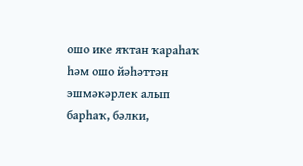ошо ике яҡтан ҡараһаҡ һәм ошо йәһәттән эшмәкәрлек алып барһаҡ, бәлки,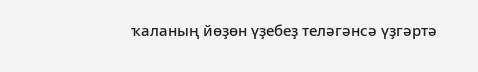ҡаланың йөҙөн үҙебеҙ теләгәнсә үҙгәртә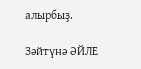алырбыҙ.

Зәйтүнә ӘЙЛЕ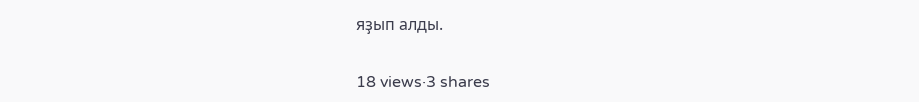яҙып алды.

18 views·3 shares